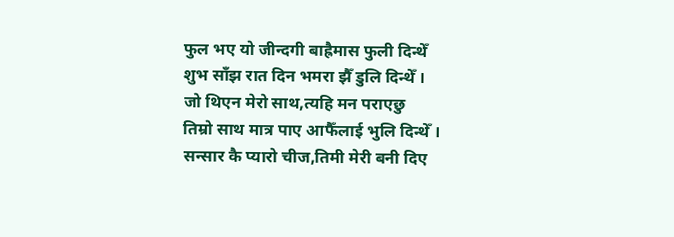फुल भए यो जीन्दगी बाह्रैमास फुली दिन्थेँ
शुभ साँझ रात दिन भमरा झैँ डुलि दिन्थेँ ।
जो थिएन मेरो साथ,त्यहि मन पराएछु
तिम्रो साथ मात्र पाए आफैँलाई भुलि दिन्थेँ ।
सन्सार कै प्यारो चीज,तिमी मेरी बनी दिए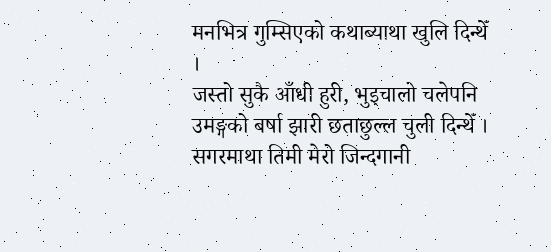मनभित्र गुम्सिएको कथाब्याथा खुलि दिन्थेँ ।
जस्तो सुकै आँधी हुरी, भुइचालो चलेपनि
उमङ्गको बर्षा झारी छताछुल्ल चुली दिन्थेँ ।
सगरमाथा तिमी मेरो जिन्दगानी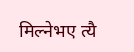मिल्नेभए त्यै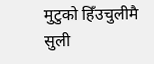मुटुको हिँउचुलीमै सुली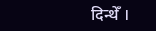दिन्थेँ ।